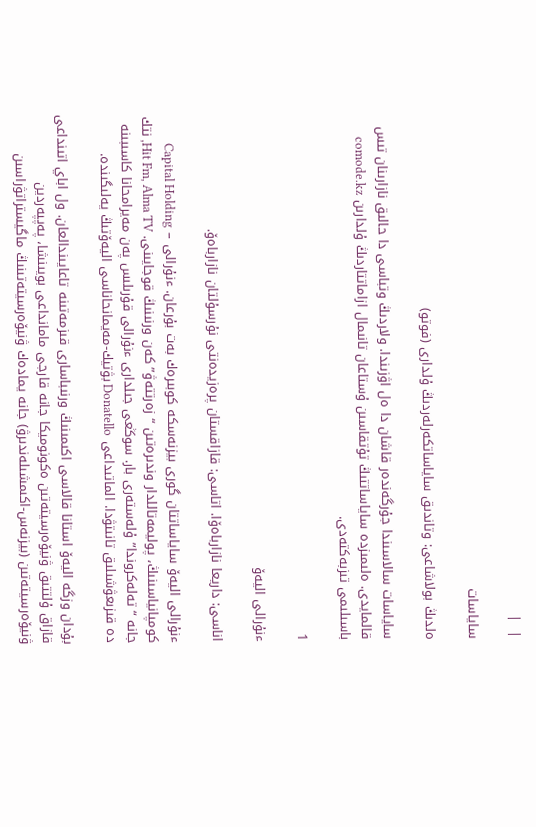|  |

ساياسات

ەلدىڭ بولاشاعى: وتاندىق ساياساتكەرلەردىڭ ۇلدارى (فوتو)

ساياسات سالاسىندا جۇرگەندەر قاشان دا ەل اۋزىندا. ولاردىڭ وتباسى دا حالىق نازارىنان تىس قالمايدى. ەلىمىزدە ساياساتتىڭ تۇتقاسىن ۇستاعان تانىمال ازاماتتاردىڭ ۇلدارىن comode.kz باسىلىمى تىزبەكتەدى.

1

ءنۇرالى اليەۆ

اناسى: داريعا نازارباەۆا. اتاسى: قازاقستان پرەزيدەنتى نۇرسۇلتان نازارباەۆ.

ءنۇرالى اليەۆ ساياساتتان گورى بيزنەسكە كوبىرەك بەت بۇرعان. ءنۇرالى – Capital Holding كومپانياسىنىڭ، پوليمەتاللدار وندىرەتىن “زەرتتەۋ” كەن ورنىنىڭ قوجايىنى. Hit Fm, Alma TV, نتك جانە “تەلەكروندا” ۇلەستەرى بار. سوڭعى جىلدارى ءنۇرالى قۇرىلىس پەن مەيرامحانا كاسىبىنە دە قىزىعۋشىلىق تانىتۋدا. الماتىداعى Donatello بۋتيك-مەيمانحاناسى اليەۆتىڭ يەلىگىندە.

بۇدان وزگە اليەۆ استانا قالاسى اكىمىنىڭ ورنىباسارى قىزمەتىنە تاعايىندالعان. ول اباي اتىنداعى قازاق ۇلتتىق ۋنيۆەرسيتەتىن ەكونوميكا جانە قارجى مامانداعى بويىنشا، پەپپەردين ۋنيۆەرسيتەتىن (بيزنەس-اكىمشىلەندىرۋ) جانە يمادەك ۋنيۆەرسيتەتىنىڭ ماگيستراتۋراسىن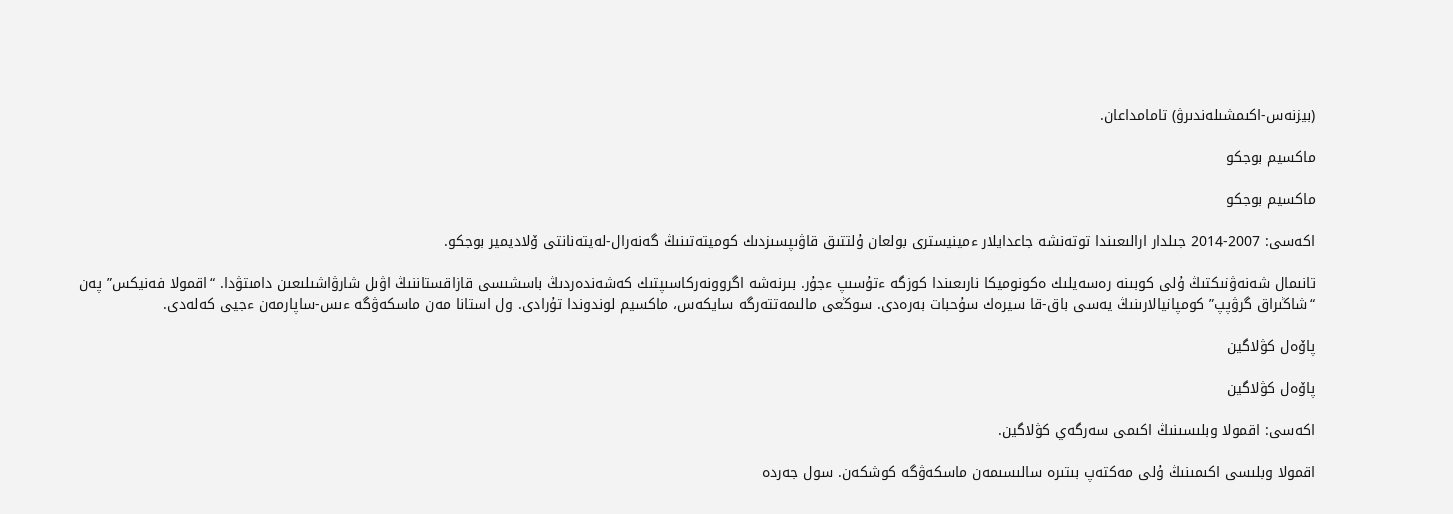(بيزنەس-اكىمشىلەندىرۋ) تامامداعان.

ماكسيم بوجكو

ماكسيم بوجكو

اكەسى: 2007-2014 جىلدار ارالىعىندا توتەنشە جاعدايلار ءمينيسترى بولعان ۇلتتىق قاۋىپسىزدىك كوميتەتىنىڭ گەنەرال-لەيتەنانتى ۆلاديمير بوجكو.

تانىمال شەنەۋنىكتىڭ ۇلى كوبىنە رەسەيلىك ەكونوميكا نارىعىندا كوزگە ءتۇسىپ ءجۇر. بىرنەشە اگروونەركاسىپتىك كەشەندەردىڭ باسشىسى قازاقستاننىڭ اۋىل شارۋاشىلىعىن دامىتۋدا. “اقمولا فەنيكس” پەن “شاڭىراق گرۋپپ” كومپانيالارىنىڭ يەسى باق-قا سيرەك سۇحبات بەرەدى. سوڭعى مالىمەتتەرگە سايكەس، ماكسيم لوندوندا تۇرادى. ول استانا مەن ماسكەۋگە ءىس-ساپارمەن ءجيى كەلەدى.

پاۆەل كۋلاگين

پاۆەل كۋلاگين

اكەسى: اقمولا وبلىسىنىڭ اكىمى سەرگەي كۋلاگين.

اقمولا وبلىسى اكىمىنىڭ ۇلى مەكتەپ بىتىرە سالىسىمەن ماسكەۋگە كوشكەن. سول جەردە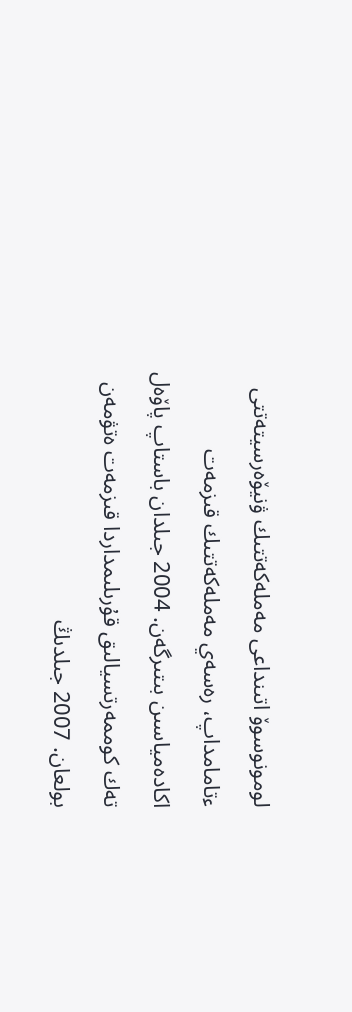لومونوسوۆ اتىنداعى مەملەكەتتىك ۋنيۆەرسيتەتتى ءتامامداپ، رەسەي مەملەكەتتىك قىزمەت اكادەمياسىن بىتىرگەن. 2004 جىلدان باستاپ پاۆەل تەك كوممەرتسيالىق قۇرىلىمداردا قىزمەت ەتۋمەن بولعان. 2007 جىلدىڭ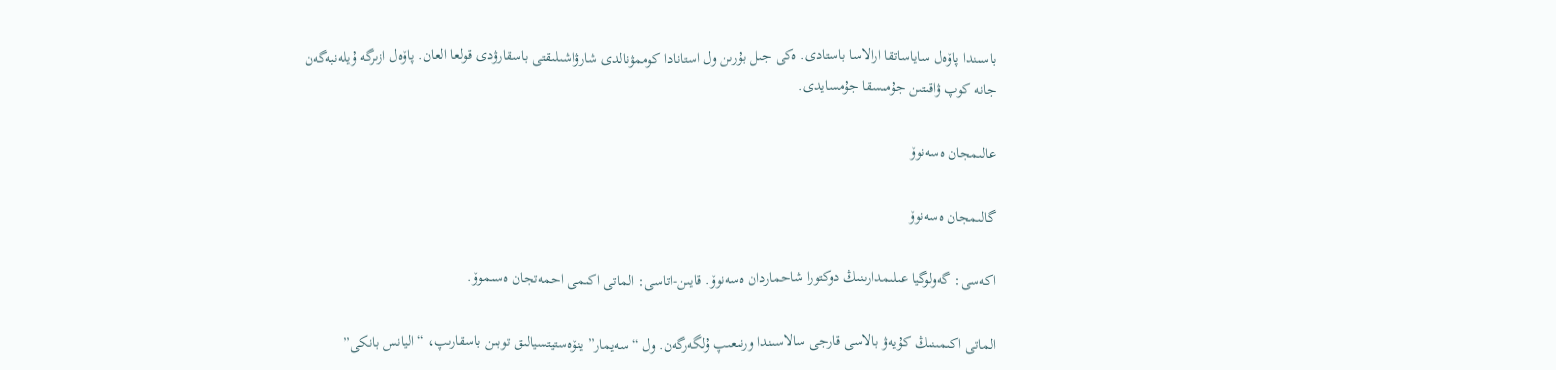باسىندا پاۆەل ساياساتقا ارالاسا باستادى. ەكى جىل بۇرىن ول استانادا كوممۋنالدى شارۋاشىلىقتى باسقارۋدى قولعا العان. پاۆەل ازىرگە ۇيلەنبەگەن جانە كوپ ۋاقىتىن جۇمىسقا جۇمسايدى.

عالىمجان ەسەنوۆ

گالىمجان ەسەنوۆ

اكەسى: گەولوگيا عىلىمدارىنىڭ دوكتورا شاحماردان ەسەنوۆ. قايىن-اتاسى: الماتى اكىمى احمەتجان ەسىموۆ.

الماتى اكىمىنىڭ كۇيەۋ بالاسى قارجى سالاسىندا ورنىعىپ ۇلگەرگەن. ول “سەيمار” ينۆەستيتسيالىق توبىن باسقارىپ، “اليانس بانكى”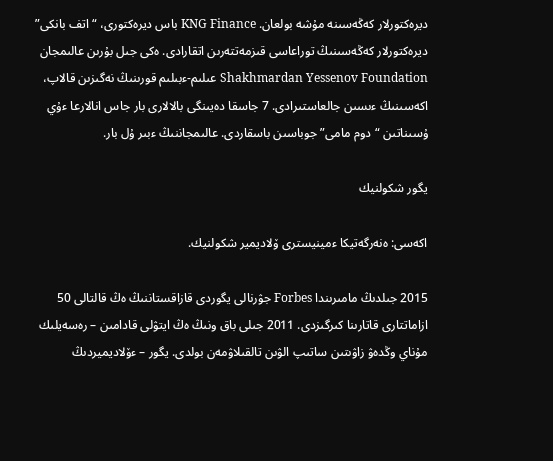ديرەكتورلار كەڭەسىنە مۇشە بولعان. KNG Finance باس ديرەكتورى، “اتف بانكى” ديرەكتورلار كەڭەسىنىڭ توراعاسى قىزمەتتەرىن اتقارادى. ەكى جىل بۇرىن عالىمجان Shakhmardan Yessenov Foundation عىلىم-ءبىلىم قورىنىڭ نەگىزىن قالاپ، اكەسىنىڭ ءىسىن جالعاستىرادى. 7 جاسقا دەيىنگى بالالارى بار جاس انالارعا ءۇي ۇسىناتىن “دوم مامى” جوباسىن باسقاردى. عالىمجاننىڭ ءبىر ۇل بار.

يگور شكولنيك

اكەسى: ەنەرگەتيكا ءمينيسترى ۆلاديمير شكولنيك.

2015 جىلدىڭ مامىرىندا Forbes جۋرنالى يگوردى قازاقستاننىڭ ەڭ قالتالى 50 ازاماتتارى قاتارىنا كىرگىزدى. 2011 جىلى باق ونىڭ ەڭ ايتۋلى قادامىن – رەسەيلىك مۇناي وڭدەۋ زاۋىتىن ساتىپ الۋىن تالقىلاۋمەن بولدى. يگور – ءۆلاديميردىڭ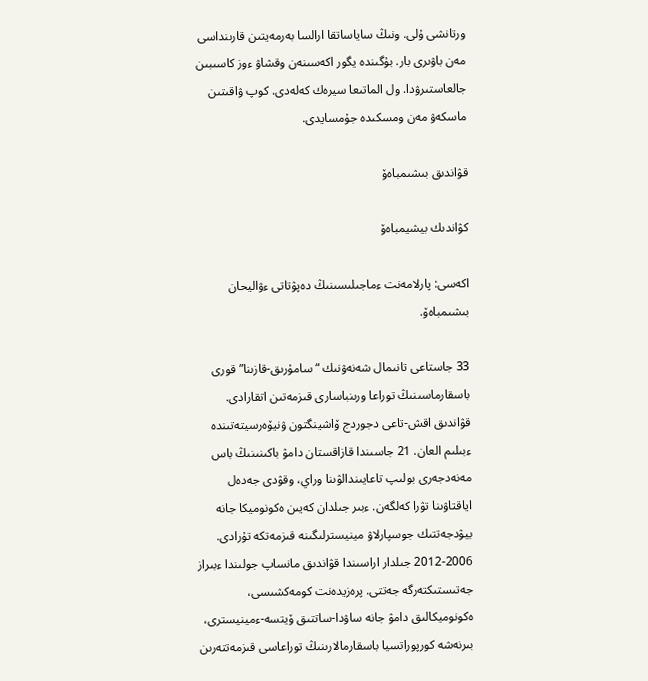ورتانشى ۇلى. ونىڭ ساياساتقا ارالسا بەرمەيتىن قارىنداسى مەن باۋىرى بار. بۇگىندە يگور اكەسىنەن وقشاۋ ءوز كاسىبىن جالعاستىرۋدا. ول الماتىعا سيرەك كەلەدى. كوپ ۋاقىتىن ماسكەۋ مەن ومسكىدە جۇمسايدى.

قۋاندىق بىشىمباەۆ

كۋاندىك بيشيمباەۆ

اكەسى: پارلامەنت ءماجىلىسىنىڭ دەپۋتاتى ءۋاليحان بىشىمباەۆ.

33 جاستاعى تانىمال شەنەۋنىك “سامۇرىق-قازىنا” قورى باسقارماسىنىڭ توراعا ورىنباسارى قىزمەتىن اتقارادى. قۋاندىق اقش-تاعى دجوردج ۆاشينگتون ۋنيۆەرسيتەتىندە ءبىلىم العان. 21 جاسىندا قازاقستان دامۋ باكىنىنىڭ باس مەنەدجەرى بولىپ تاعايىندالۋىنا وراي، وقۋدى جەدەل اياقتاۋىنا تۋرا كەلگەن. ءبىر جىلدان كەيىن ەكونوميكا جانە بيۋدجەتتىك جوسپارلاۋ مينيسترلىگىنە قىزمەتكە تۇرادى. 2006-2012 جىلدار اراسىندا قۋاندىق مانساپ جولىندا ءبىراز جەتىستىكتەرگە جەتتى. پرەزيدەنت كومەكشىسى، ەكونوميكالىق دامۋ جانە ساۋدا-ساتتىق ۆيتسە-ءمينيسترى، بىرنەشە كورپوراتسيا باسقارمالارىنىڭ توراعاسى قىزمەتتەرىن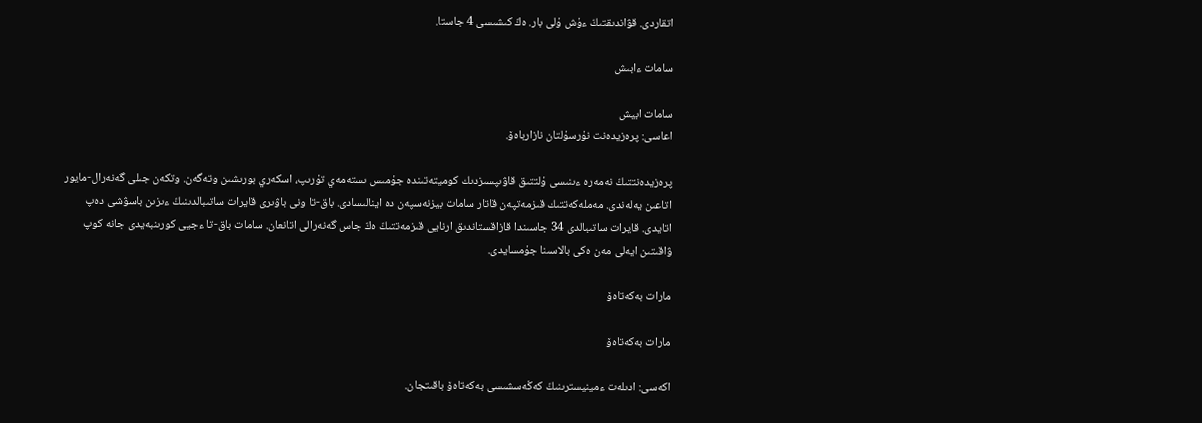اتقاردى. قۋاندىقتىڭ ءۇش ۇلى بار. ەڭ كىشىسى 4 جاستا.

سامات ءابىش

سامات ابيش
اعاسى: پرەزيدەنت نۇرسۇلتان نازارباەۆ.

پرەزيدەنتتىڭ نەمەرە ءىنىسى ۇلتتىق قاۋىپسىزدىك كوميتەتىندە جۇمىس ىستەمەي تۇرىپ، اسكەري بورىشىن وتەگەن. وتكەن جىلى گەنەرال-مايور اتاعىن يەلەندى. مەملەكەتتىك قىزمەتپەن قاتار سامات بيزنەسپەن دە اينالىسادى. باق-تا ونى باۋىرى قايرات ساتىبالدىنىڭ ءىزىن باسۋشى دەپ اتايدى. قايرات ساتىبالدى 34 جاسىندا قازاقستاندىق ارنايى قىزمەتتىڭ ەڭ جاس گەنەرالى اتانعان. سامات باق-تا ءجيى كورىنبەيدى جانە كوپ ۋاقىتىن ايەلى مەن ەكى بالاسىنا جۇمسايدى.

مارات بەكەتاەۆ

مارات بەكەتاەۆ

اكەسى: ادىلەت ءمينيسترىنىڭ كەڭەسشىسى بەكەتاەۆ باقىتجان.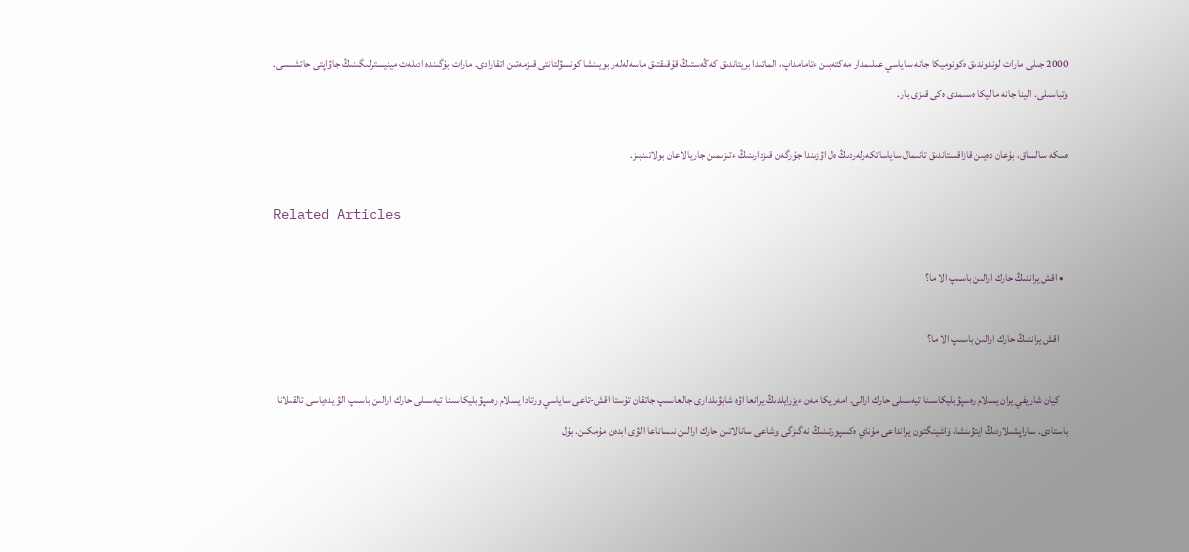2000 جىلى مارات لوندوندىق ەكونوميكا جانە ساياسي عىلىمدار مەكتەبىن ءتامامداپ، الماتىدا بريتاندىق كەڭەستىڭ قۇقىقتىق ماسەلەلەر بويىنشا كونسۋلتانتى قىزمەتىن اتقارادى. مارات بۇگىندە ادىلەت مينيسترلىگىنىڭ جاۋاپتى حاتشىسى. وتباسىلى. الينا جانە ماليكا ەسىمدى ەكى قىزى بار.

ەسكە سالساق، بۇعان دەيىن قازاقستاندىق تانىمال ساياساتكەرلەردىڭ ەل اۋزىندا جۇرگەن قىزدارىنىڭ ءتىزىمىن جاريالاعان بولاتىنبىز.

Related Articles

  • اقش يراننىڭ حارك ارالىن باسىپ الا ما؟

    اقش يراننىڭ حارك ارالىن باسىپ الا ما؟

    كيان شاريفي يران يسلام رەسپۋبليكاسىنا تيەسىلى حارك ارالى. امەريكا مەن ءيزرايلدىڭ يرانعا اۋە شابۋىلدارى جالعاسىپ جاتقان تۇستا اقش-تاعى ساياسي ورتادا يسلام رەسپۋبليكاسىنا تيەسىلى حارك ارالىن باسىپ الۋ يدەياسى تالقىلانا باستادى. ساراپشىلاردىڭ ايتۋىنشا، ۆاشينگتون يرانداعى مۇناي ەكسپورتىنىڭ نەگىزگى وشاعى سانالاتىن حارك ارالىن نىساناعا الۋى ابدەن مۇمكىن. بۇل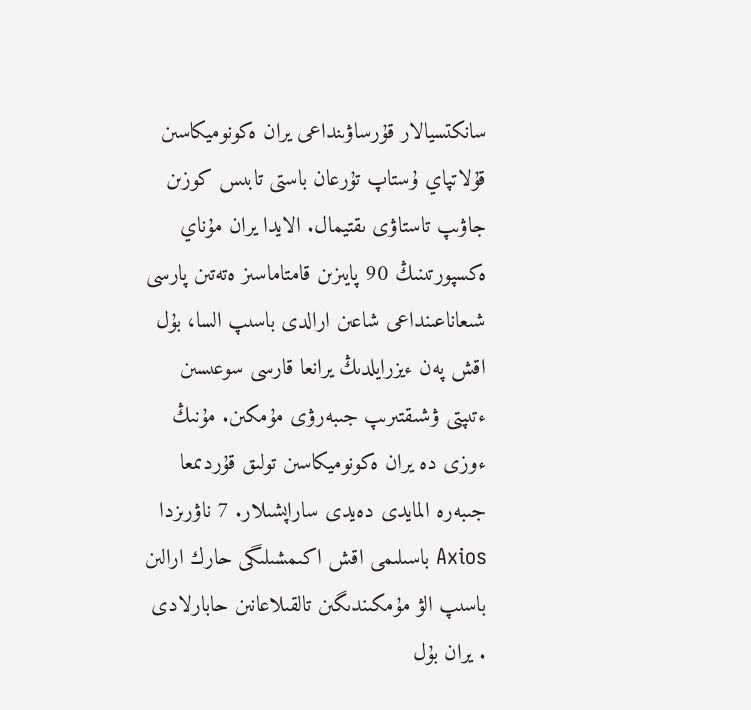سانكتسيالار قۇرساۋىنداعى يران ەكونوميكاسىن قۇلاتپاي ۇستاپ تۇرعان باستى تابىس كوزىن جاۋىپ تاستاۋى ىقتيمال. الايدا يران مۇناي ەكسپورتىنىڭ 90 پايىزىن قامتاماسىز ەتەتىن پارسى شىعاناعىنداعى شاعىن ارالدى باسىپ السا، بۇل اقش پەن ءيزرايلدىڭ يرانعا قارسى سوعىسىن ءتىپتى ۋشىقتىرىپ جىبەرۋى مۇمكىن. مۇنىڭ ءوزى دە يران ەكونوميكاسىن تولىق قۇردىمعا جىبەرە المايدى دەيدى ساراپشىلار. 7 ناۋرىزدا Axios باسىلىمى اقش اكىمشىلىگى حارك ارالىن باسىپ الۋ مۇمكىندىگىن تالقىلاعانىن حابارلادى . يران بۇل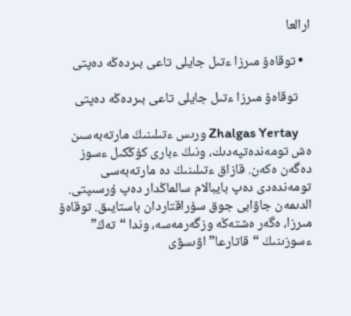ارالعا

  • توقاەۆ مىرزا ءتىل جايلى تاعى بىردەڭە دەپتى

    توقاەۆ مىرزا ءتىل جايلى تاعى بىردەڭە دەپتى

    Zhalgas Yertay ورىس ءتىلىنىڭ مارتەبەسىن ەش تومەندەتپەدىك، ونىڭ ءبارى كۇڭكىل ءسوز دەگەن ەكەن. قازاق ءتىلىنىڭ دە مارتەبەسى تومەندەدى دەپ بايبالام سالماڭدار دەپ ۇرسىپتى. الدىمەن جاۋابى جوق سۇراقتاردان باستايىق. توقاەۆ مىرزا، ەگەر ەشتەڭە وزگەرمەسە، وندا “تەڭ” ءسوزىنىڭ “قاتارعا” اۋىسۋى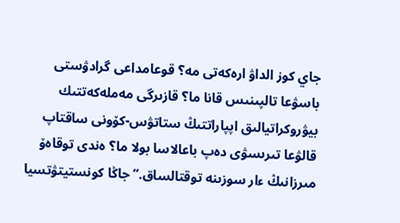جاي كوز الداۋ ارەكەتى مە؟ قوعامداعى گرادۋستى باسۋعا تالپىنىس قانا ما؟ قازىرگى مەملەكەتتىك بيۋروكراتيالىق اپپاراتتىڭ ستاتۋس-كۆونى ساقتاپ قالۋعا تىرىسۋى دەپ باعالاسا بولا ما؟ ەندى توقاەۆ مىرزانىڭ ءار سوزىنە توقتالساق.“جاڭا كونستيتۋتسيا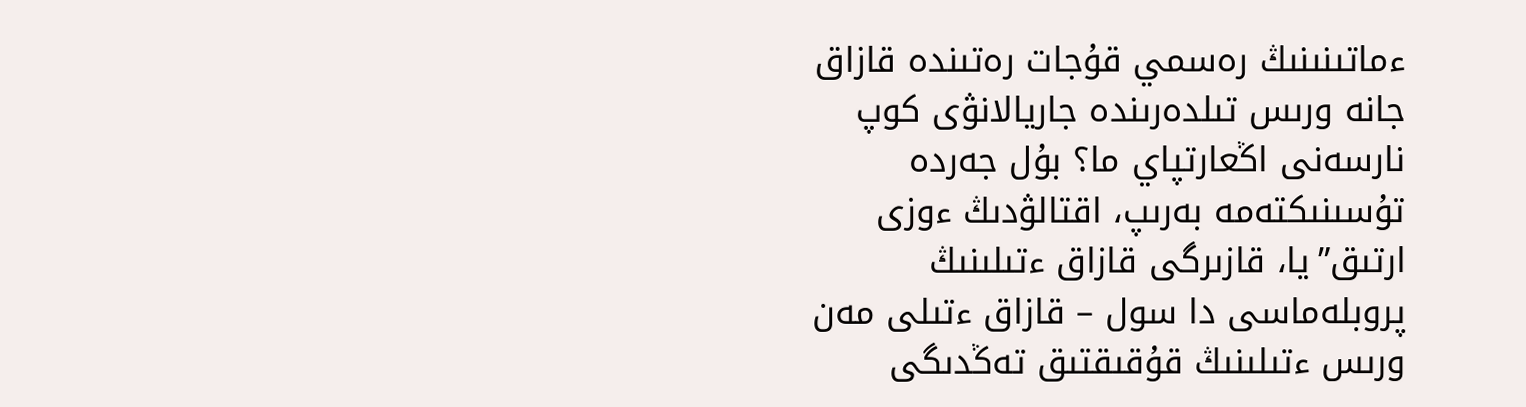ءماتىنىنىڭ رەسمي قۇجات رەتىندە قازاق جانە ورىس تىلدەرىندە جاريالانۋى كوپ نارسەنى اڭعارتپاي ما؟ بۇل جەردە تۇسىنىكتەمە بەرىپ، اقتالۋدىڭ ءوزى ارتىق”يا، قازىرگى قازاق ءتىلىنىڭ پروبلەماسى دا سول – قازاق ءتىلى مەن ورىس ءتىلىنىڭ قۇقىقتىق تەڭدىگى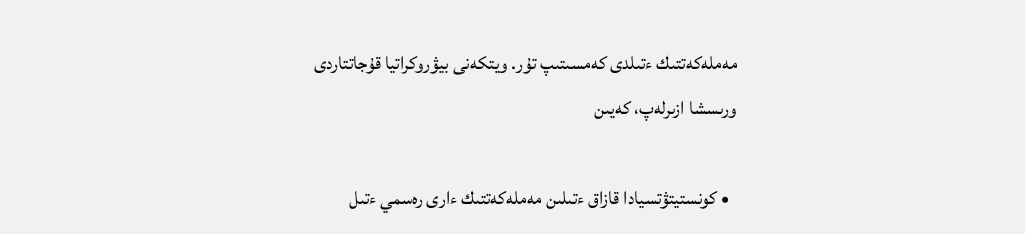مەملەكەتتىك ءتىلدى كەمسىتىپ تۇر. ويتكەنى بيۋروكراتيا قۇجاتتاردى ورىسشا ازىرلەپ، كەيىن

  • كونستيتۋتسيادا قازاق ءتىلىن مەملەكەتتىك ءارى رەسمي ءتىل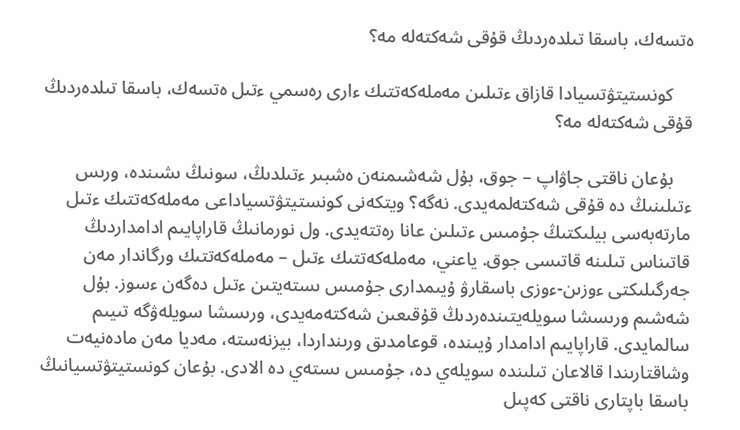ەتسەك، باسقا تىلدەردىڭ قۇقى شەكتەلە مە؟

    كونستيتۋتسيادا قازاق ءتىلىن مەملەكەتتىك ءارى رەسمي ءتىل ەتسەك، باسقا تىلدەردىڭ قۇقى شەكتەلە مە؟

    بۇعان ناقتى جاۋاپ – جوق، بۇل شەشىمنەن ەشبىر ءتىلدىڭ، سونىڭ ىشىندە، ورىس ءتىلىنىڭ دە قۇقى شەكتەلمەيدى. نەگە؟ ويتكەنى كونستيتۋتسياداعى مەملەكەتتىك ءتىل مارتەبەسى بيلىكتىڭ جۇمىس ءتىلىن عانا رەتتەيدى. ول نورمانىڭ قاراپايىم ادامداردىڭ قاتىناس تىلىنە قاتىسى جوق. ياعني، مەملەكەتتىك ءتىل – مەملەكەتتىك ورگاندار مەن جەرگىلىكتى ءوزىن-ءوزى باسقارۋ ۇيىمدارى جۇمىس ىستەيتىن ءتىل دەگەن ءسوز. بۇل شەشىم ورىسشا سويلەيتىندەردىڭ قۇقىعىن شەكتەمەيدى، ورىسشا سويلەۋگە تىيىم سالمايدى. قاراپايىم ادامدار ۇيىندە، قوعامدىق ورىنداردا، بيزنەستە، مەديا مەن مادەنيەت وشاقتارىندا قالاعان تىلىندە سويلەي دە، جۇمىس ىستەي دە الادى. بۇعان كونستيتۋتسيانىڭ باسقا باپتارى ناقتى كەپىل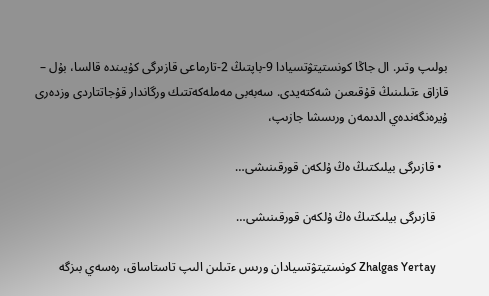بولىپ وتىر. ال جاڭا كونستيتۋتسيادا 9-باپتىڭ 2-تارماعى قازىرگى كۇيىندە قالسا، بۇل – قازاق ءتىلىنىڭ قۇقىعىن شەكتەيدى. سەبەبى مەملەكەتتىك ورگاندار قۇجاتتاردى وزدەرى ۇيرەنگەندەي الدىمەن ورىسشا جازىپ،

  • قازىرگى بيلىكتىڭ ەڭ ۇلكەن قورقىنىشى…

    قازىرگى بيلىكتىڭ ەڭ ۇلكەن قورقىنىشى…

    Zhalgas Yertay كونستيتۋتسيادان ورىس ءتىلىن الىپ تاستاساق، رەسەي بىزگە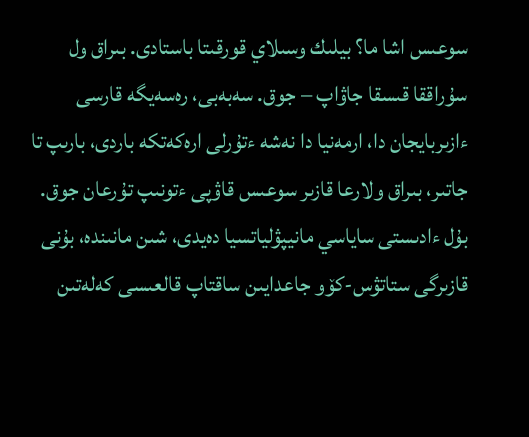سوعىس اشا ما؟ بيلىك وسىلاي قورقىتا باستادى. بىراق ول سۇراققا قىسقا جاۋاپ – جوق. سەبەبى، رەسەيگە قارسى ءازىربايجان دا، ارمەنيا دا نەشە ءتۇرلى ارەكەتكە باردى، بارىپ تا جاتىر، بىراق ولارعا قازىر سوعىس قاۋپى ءتونىپ تۇرعان جوق. بۇل ءادىستى ساياسي مانيپۋلياتسيا دەيدى، شىن مانىندە، بۇنى قازىرگى ستاتۋس-كۆو جاعدايىن ساقتاپ قالعىسى كەلەتىن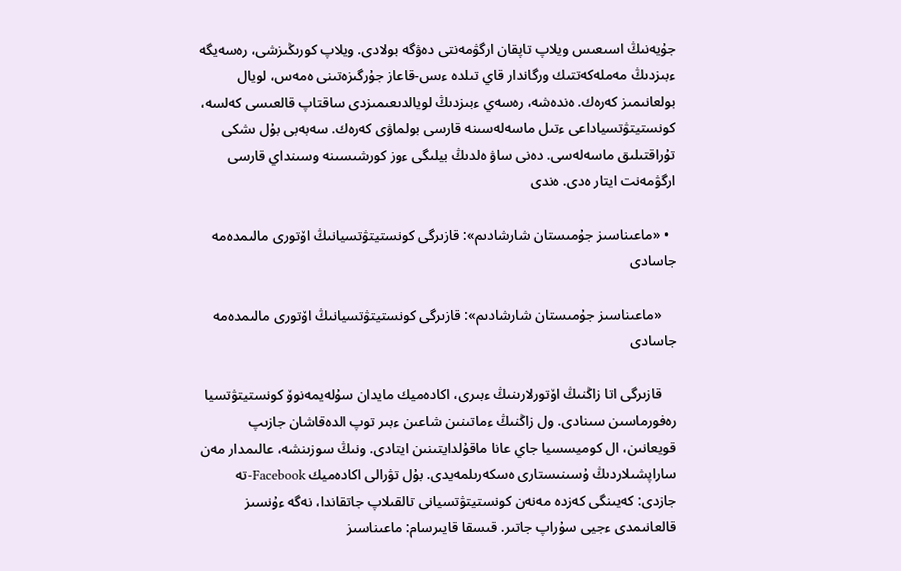جۇيەنىڭ اسىعىس ويلاپ تاپقان ارگۋمەنتى دەۋگە بولادى. ويلاپ كورىڭىزشى، رەسەيگە ءبىزدىڭ مەملەكەتتىك ورگاندار قاي تىلدە ءىس-قاعاز جۇرگىزەتىنى ەمەس، لويال بولعانىمىز كەرەك. ەندەشە، رەسەي ءبىزدىڭ لويالدىعىمىزدى ساقتاپ قالعىسى كەلسە، كونستيتۋتسياداعى ءتىل ماسەلەسىنە قارسى بولماۋى كەرەك. سەبەبى بۇل ىشكى تۇراقتىلىق ماسەلەسى. دەنى ساۋ ەلدىڭ بيلىگى ءوز كورشىسىنە وسىنداي قارسى ارگۋمەنت ايتار ەدى. ەندى

  • «ماعىناسىز جۇمىستان شارشادىم»: قازىرگى كونستيتۋتسيانىڭ اۆتورى مالىمدەمە جاسادى

    «ماعىناسىز جۇمىستان شارشادىم»: قازىرگى كونستيتۋتسيانىڭ اۆتورى مالىمدەمە جاسادى

    قازىرگى اتا زاڭنىڭ اۆتورلارىنىڭ ءبىرى، اكادەميك مايدان سۇلەيمەنوۆ كونستيتۋتسيا رەفورماسىن سىنادى. ول زاڭنىڭ ءماتىنىن شاعىن ءبىر توپ الدەقاشان جازىپ قويعانىن، ال كوميسسيا جاي عانا ماقۇلدايتىنىن ايتادى. ونىڭ سوزىنشە، عالىمدار مەن ساراپشىلاردىڭ ۇسىنىستارى ەسكەرىلمەيدى. بۇل تۋرالى اكادەميك Facebook-تە جازدى: كەيىنگى كەزدە مەنەن كونستيتۋتسيانى تالقىلاپ جاتقاندا، نەگە ءۇنسىز قالعانىمدى ءجيى سۇراپ جاتىر. قىسقا قايىرسام: ماعىناسىز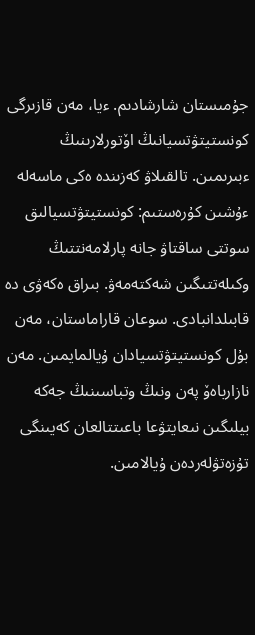جۇمىستان شارشادىم. ءيا، مەن قازىرگى كونستيتۋتسيانىڭ اۆتورلارىنىڭ ءبىرىمىن. تالقىلاۋ كەزىندە ەكى ماسەلە ءۇشىن كۇرەستىم: كونستيتۋتسيالىق سوتتى ساقتاۋ جانە پارلامەنتتىڭ وكىلەتتىگىن شەكتەمەۋ. بىراق ەكەۋى دە قابىلدانبادى. سوعان قاراماستان، مەن بۇل كونستيتۋتسيادان ۇيالمايمىن. مەن نازارباەۆ پەن ونىڭ وتباسىنىڭ جەكە بيلىگىن نىعايتۋعا باعىتتالعان كەيىنگى تۇزەتۋلەردەن ۇيالامىن.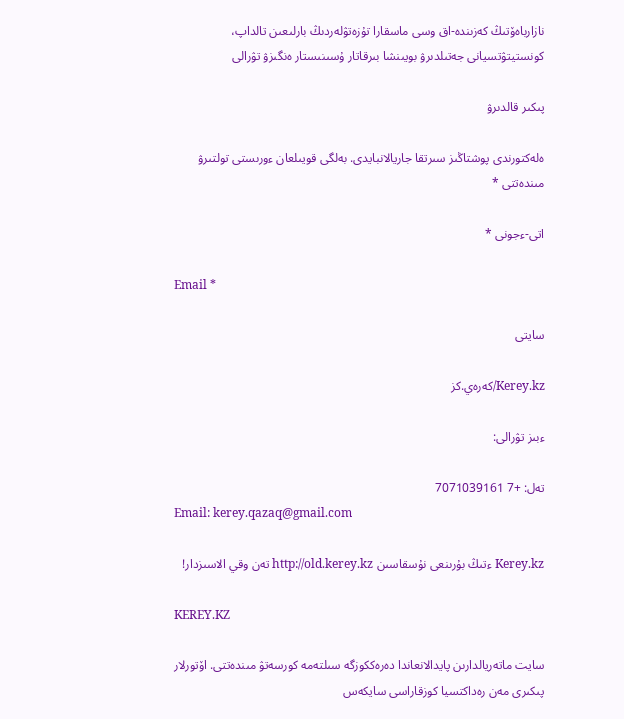نازارباەۆتىڭ كەزىندە-اق وسى ماسقارا تۇزەتۋلەردىڭ بارلىعىن تالداپ، كونستيتۋتسيانى جەتىلدىرۋ بويىنشا بىرقاتار ۇسىنىستار ەنگىزۋ تۋرالى

پىكىر قالدىرۋ

ەلەكتورندى پوشتاڭىز سىرتقا جاريالانبايدى. بەلگى قويىلعان ءورىستى تولتىرۋ مىندەتتى *

اتى-ءجونى *

Email *

سايتى

Kerey.kz/كەرەي.كز

ءبىز تۋرالى:

تەل: +7 7071039161
Email: kerey.qazaq@gmail.com

Kerey.kz ءتىڭ بۇرىنعى نۇسقاسىن http://old.kerey.kz تەن وقي الاسىزدار!

KEREY.KZ

سايت ماتەريالدارىن پايدالانعاندا دەرەككوزگە سىلتەمە كورسەتۋ مىندەتتى. اۆتورلار پىكىرى مەن رەداكتسيا كوزقاراسى سايكەس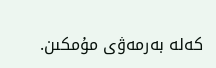كەلە بەرمەۋى مۇمكىن.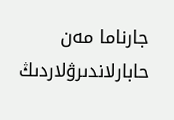جارناما مەن حابارلاندىرۋلاردىڭ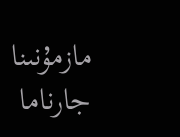مازمۇنىنا جارناما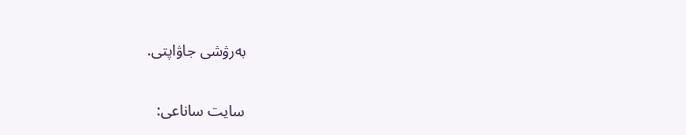بەرۋشى جاۋاپتى.

سايت ساناعى: